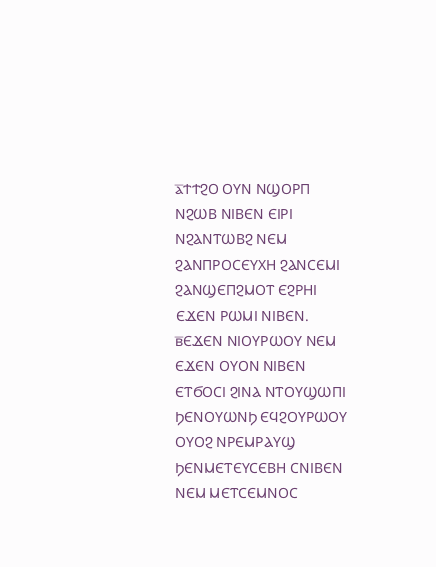ⲁ̅ϮϮϨⲞ ⲞⲨⲚ ⲚϢⲞⲢⲠ ⲚϨⲰⲂ ⲚⲒⲂⲈⲚ ⲈⲒⲢⲒ ⲚϨⲀⲚⲦⲰⲂϨ ⲚⲈⲘ ϨⲀⲚⲠⲢⲞⲤⲈⲨⲬⲎ ϨⲀⲚⲤⲈⲘⲒ ϨⲀⲚϢⲈⲠϨⲘⲞⲦ ⲈϨⲢⲎⲒ ⲈϪⲈⲚ ⲢⲰⲘⲒ ⲚⲒⲂⲈⲚ.
ⲃ̅ⲈϪⲈⲚ ⲚⲒⲞⲨⲢⲰⲞⲨ ⲚⲈⲘ ⲈϪⲈⲚ ⲞⲨⲞⲚ ⲚⲒⲂⲈⲚ ⲈⲦϬⲞⲤⲒ ϨⲒⲚⲀ ⲚⲦⲞⲨϢⲰⲠⲒ ϦⲈⲚⲞⲨⲰⲚϦ ⲈϤϨⲞⲨⲢⲰⲞⲨ ⲞⲨⲞϨ ⲚⲢⲈⲘⲢⲀⲨϢ ϦⲈⲚⲘⲈⲦⲈⲨⲤⲈⲂⲎ ⲤⲚⲒⲂⲈⲚ ⲚⲈⲘ ⲘⲈⲦⲤⲈⲘⲚⲞⲤ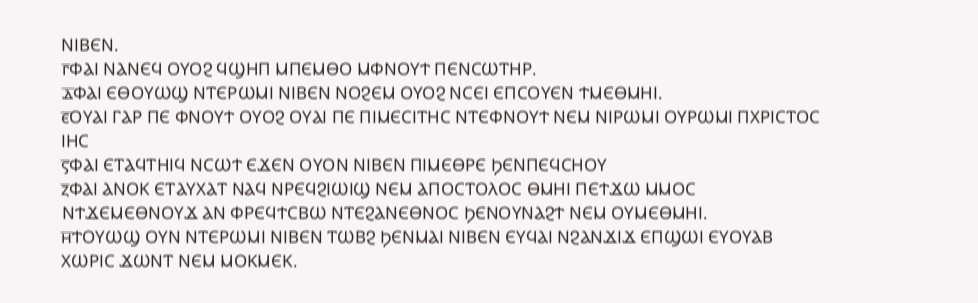ⲚⲒⲂⲈⲚ.
ⲅ̅ⲪⲀⲒ ⲚⲀⲚⲈϤ ⲞⲨⲞϨ ϤϢⲎⲠ ⲘⲠⲈⲘⲐⲞ ⲘⲪⲚⲞⲨϮ ⲠⲈⲚⲤⲰⲦⲎⲢ.
ⲇ̅ⲪⲀⲒ ⲈⲐⲞⲨⲰϢ ⲚⲦⲈⲢⲰⲘⲒ ⲚⲒⲂⲈⲚ ⲚⲞϨⲈⲘ ⲞⲨⲞϨ ⲚⲤⲈⲒ ⲈⲠⲤⲞⲨⲈⲚ ϮⲘⲈⲐⲘⲎⲒ.
ⲉ̅ⲞⲨⲀⲒ ⲄⲀⲢ ⲠⲈ ⲪⲚⲞⲨϮ ⲞⲨⲞϨ ⲞⲨⲀⲒ ⲠⲈ ⲠⲒⲘⲈⲤⲒⲦⲎⲤ ⲚⲦⲈⲪⲚⲞⲨϮ ⲚⲈⲘ ⲚⲒⲢⲰⲘⲒ ⲞⲨⲢⲰⲘⲒ ⲠⲬⲢⲒⲤⲦⲞⲤ ⲒⲎⲤ
ⲋ̅ⲪⲀⲒ ⲈⲦⲀϤⲦⲎⲒϤ ⲚⲤⲰϮ ⲈϪⲈⲚ ⲞⲨⲞⲚ ⲚⲒⲂⲈⲚ ⲠⲒⲘⲈⲐⲢⲈ ϦⲈⲚⲠⲈϤⲤⲎⲞⲨ
ⲍ̅ⲪⲀⲒ ⲀⲚⲞⲔ ⲈⲦⲀⲨⲬⲀⲦ ⲚⲀϤ ⲚⲢⲈϤϨⲒⲰⲒϢ ⲚⲈⲘ ⲀⲠⲞⲤⲦⲞⲖⲞⲤ ⲐⲘⲎⲒ ⲠⲈϮϪⲰ ⲘⲘⲞⲤ ⲚϮϪⲈⲘⲈⲐⲚⲞⲨϪ ⲀⲚ ⲪⲢⲈϤϮⲤⲂⲰ ⲚⲦⲈϨⲀⲚⲈⲐⲚⲞⲤ ϦⲈⲚⲞⲨⲚⲀϨϮ ⲚⲈⲘ ⲞⲨⲘⲈⲐⲘⲎⲒ.
ⲏ̅ϮⲞⲨⲰϢ ⲞⲨⲚ ⲚⲦⲈⲢⲰⲘⲒ ⲚⲒⲂⲈⲚ ⲦⲰⲂϨ ϦⲈⲚⲘⲀⲒ ⲚⲒⲂⲈⲚ ⲈⲨϤⲀⲒ ⲚϨⲀⲚϪⲒϪ ⲈⲠϢⲰⲒ ⲈⲨⲞⲨⲀⲂ ⲬⲰⲢⲒⲤ ϪⲰⲚⲦ ⲚⲈⲘ ⲘⲞⲔⲘⲈⲔ.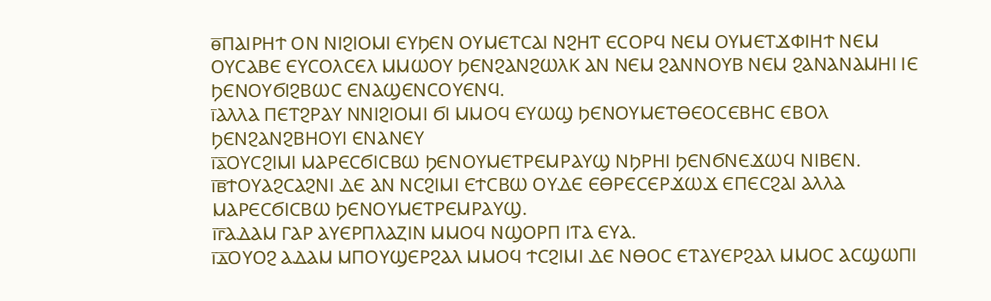ⲑ̅ⲠⲀⲒⲢⲎϮ ⲞⲚ ⲚⲒϨⲒⲞⲘⲒ ⲈⲨϦⲈⲚ ⲞⲨⲘⲈⲦⲤⲀⲒ ⲚϨⲎⲦ ⲈⲤⲞⲢϤ ⲚⲈⲘ ⲞⲨⲘⲈⲦϪⲪⲒⲎϮ ⲚⲈⲘ ⲞⲨⲤⲀⲂⲈ ⲈⲨⲤⲞⲖⲤⲈⲖ ⲘⲘⲰⲞⲨ ϦⲈⲚϨⲀⲚϨⲰⲖⲔ ⲀⲚ ⲚⲈⲘ ϨⲀⲚⲚⲞⲨⲂ ⲚⲈⲘ ϨⲀⲚⲀⲚⲀⲘⲎⲒ ⲒⲈ ϦⲈⲚⲞⲨϬⲒϨⲂⲰⲤ ⲈⲚⲀϢⲈⲚⲤⲞⲨⲈⲚϤ.
ⲓ̅ⲀⲖⲖⲀ ⲠⲈⲦϨⲢⲀⲨ ⲚⲚⲒϨⲒⲞⲘⲒ ϬⲒ ⲘⲘⲞϤ ⲈⲨⲰϢ ϦⲈⲚⲞⲨⲘⲈⲦⲐⲈⲞⲤⲈⲂⲎⲤ ⲈⲂⲞⲖ ϦⲈⲚϨⲀⲚϨⲂⲎⲞⲨⲒ ⲈⲚⲀⲚⲈⲨ
ⲓ̅ⲁ̅ⲞⲨⲤϨⲒⲘⲒ ⲘⲀⲢⲈⲤϬⲒⲤⲂⲰ ϦⲈⲚⲞⲨⲘⲈⲦⲢⲈⲘⲢⲀⲨϢ ⲚϦⲢⲎⲒ ϦⲈⲚϬⲚⲈϪⲰϤ ⲚⲒⲂⲈⲚ.
ⲓ̅ⲃ̅ϮⲞⲨⲀϨⲤⲀϨⲚⲒ ⲆⲈ ⲀⲚ ⲚⲤϨⲒⲘⲒ ⲈϮⲤⲂⲰ ⲞⲨⲆⲈ ⲈⲐⲢⲈⲤⲈⲢϪⲰϪ ⲈⲠⲈⲤϨⲀⲒ ⲀⲖⲖⲀ ⲘⲀⲢⲈⲤϬⲒⲤⲂⲰ ϦⲈⲚⲞⲨⲘⲈⲦⲢⲈⲘⲢⲀⲨϢ.
ⲓ̅ⲅ̅ⲀⲆⲀⲘ ⲄⲀⲢ ⲀⲨⲈⲢⲠⲖⲀⲌⲒⲚ ⲘⲘⲞϤ ⲚϢⲞⲢⲠ ⲒⲦⲀ ⲈⲨⲀ.
ⲓ̅ⲇ̅ⲞⲨⲞϨ ⲀⲆⲀⲘ ⲘⲠⲞⲨϢⲈⲢϨⲀⲖ ⲘⲘⲞϤ ϮⲤϨⲒⲘⲒ ⲆⲈ ⲚⲐⲞⲤ ⲈⲦⲀⲨⲈⲢϨⲀⲖ ⲘⲘⲞⲤ ⲀⲤϢⲰⲠⲒ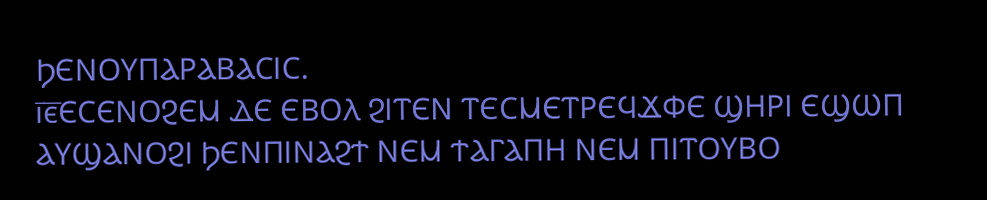ϦⲈⲚⲞⲨⲠⲀⲢⲀⲂⲀⲤⲒⲤ.
ⲓ̅ⲉ̅ⲈⲤⲈⲚⲞϨⲈⲘ ⲆⲈ ⲈⲂⲞⲖ ϨⲒⲦⲈⲚ ⲦⲈⲤⲘⲈⲦⲢⲈϤϪⲪⲈ ϢⲎⲢⲒ ⲈϢⲰⲠ ⲀⲨϢⲀⲚⲞϨⲒ ϦⲈⲚⲠⲒⲚⲀϨϮ ⲚⲈⲘ ϮⲀⲄⲀⲠⲎ ⲚⲈⲘ ⲠⲒⲦⲞⲨⲂⲞ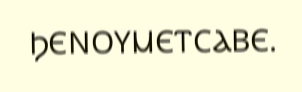ϦⲈⲚⲞⲨⲘⲈⲦⲤⲀⲂⲈ.